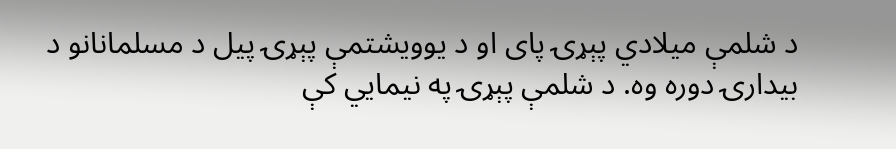د شلمې میلادي پېړۍ پای او د یوویشتمې پېړۍ پیل د مسلمانانو د بیدارۍ دوره وه. د شلمې پېړۍ په نیمایي کې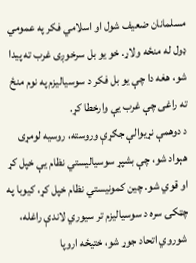مسلمانان ضعیف شول او اسلامي فکر په عمومي ډول له منځه ولاړ. خو یو بل سرخوږی غرب ته پیدا شو، هغه دا چې یو بل فکر د سوسیالیزم په نوم منځ ته راغی چې غرب یې وارخطا کړ.
د دوهمې نړیوالې جګړې وروسته، روسیه لومړی هېواد شو، چې بشپړ سوسیالیستي نظام یې خپل کړ او قوي شو. چین کمونیستي نظام خپل کړ، کیوبا په چټکۍ سره د سوسیالیزم تر سیوري لاندې راغله، شوروي اتحاد جوړ شو، ختیځه اروپا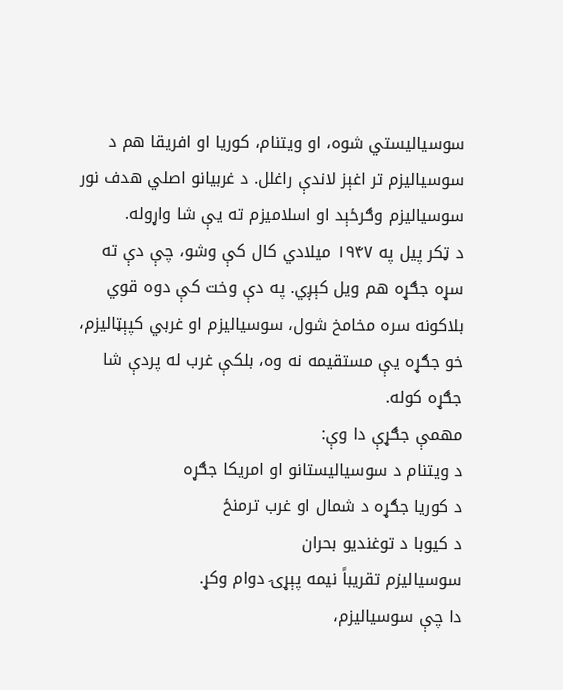سوسیالیستي شوه، او ویتنام، کوریا او افریقا هم د سوسیالیزم تر اغېز لاندې راغلل. د غربیانو اصلي هدف نور سوسیالیزم وګرځېد او اسلامیزم ته یې شا واړوله.
د ټکر پیل په ۱۹۴۷ میلادي کال کې وشو، چې دې ته سړه جګړه هم ویل کېږي. په دې وخت کې دوه قوي بلاکونه سره مخامخ شول، سوسیالیزم او غربي کپېټالیزم، خو جګړه یې مستقیمه نه وه، بلکې غرب له پردې شا جګړه کوله.
مهمې جګړې دا وې:
د ویتنام د سوسیالیستانو او امریکا جګړه
د کوریا جګړه د شمال او غرب ترمنځ
د کیوبا د توغندیو بحران
سوسیالیزم تقریباً نیمه پېړۍ دوام وکړ.
دا چې سوسیالیزم،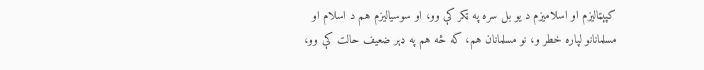کپېټالیزم او اسلامیزم د یو بل سره په ټکر کې وو، او سوسیالیزم هم د اسلام او مسلمانانو لپاره خطر و، نو مسلمانان هم، که څه هم په ډېر ضعیف حالت کې وو،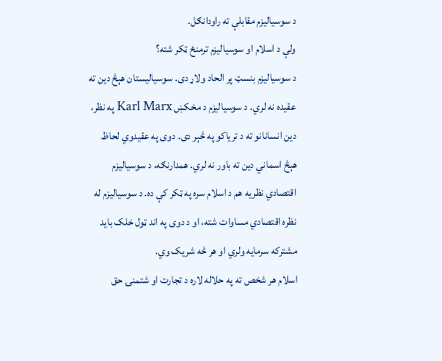د سوسیالیزم مقابلې ته راودانګل.
ولې د اسلام او سوسیالیزم ترمنځ ټکر شته؟
د سوسیالیزم بنسټ پر الحاد ولاړ دی. سوسیالیستان هېڅ دین ته عقیده نه لري. د سوسیالیزم د مخکښ Karl Marx په نظر، دین انسانانو ته د تریاکو په څېر دی. دوی په عقیدوي لحاظ هېڅ اسماني دین ته باور نه لري. همدارنګه، د سوسیالیزم اقتصادي نظریه هم د اسلام سره په ټکر کې ده. د سوسیالیزم له نظره اقتصادي مساوات شته، او د دوی په اند ټول خلک باید مشترکه سرمایه ولري او هر څه شریک وي.
اسلام هر شخص ته په حلاله لاره د تجارت او شتمنۍ حق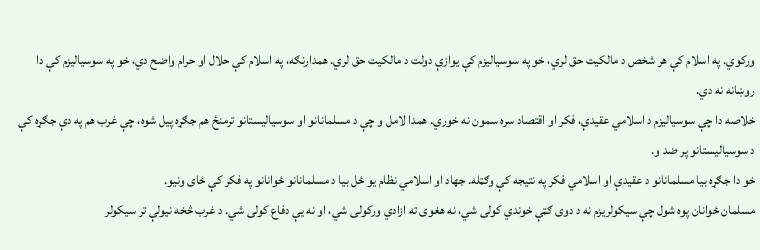ورکوي. په اسلام کې هر شخص د مالکیت حق لري، خو په سوسیالیزم کې یوازې دولت د مالکیت حق لري. همدارنګه، په اسلام کې حلال او حرام واضح دي، خو په سوسیالیزم کې دا روښانه نه دي.
خلاصه دا چې سوسیالیزم د اسلامي عقیدې، فکر او اقتصاد سره سمون نه خوري. همدا لامل و چې د مسلمانانو او سوسیالیستانو ترمنځ هم جګړه پیل شوه، چې غرب هم په دې جګړه کې د سوسیالیستانو پر ضد و.
خو دا جګړه بیا مسلمانانو د عقیدې او اسلامي فکر په نتیجه کې وګټله. جهاد او اسلامي نظام یو ځل بیا د مسلمانانو ځوانانو په فکر کې ځای ونیو.
مسلمان ځوانان پوه شول چې سیکولریزم نه د دوی ګټې خوندي کولی شي، نه هغوی ته ازادي ورکولی شي، او نه یې دفاع کولی شي. د غرب څخه نیولې تر سیکولر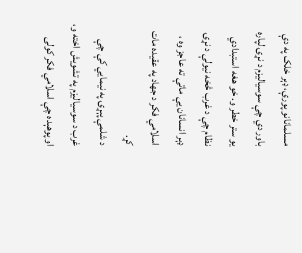مسلمانانو پورې، ډېر خلک په دې باور دي چې سوسیالیزم د نړۍ لپاره یو ستر خطر و. خو هغه استبدادي نظام چې د غرب څخه نیولې د نړۍ ډېر انسانان یې ماتې ته عاجز وه ، اسلامي فکر د جهاد په عقیده مات کړ.
د شلمې پېړۍ په نیمایي کې چې غرب د سوسیالیزم په تشویش اخته و، او پوهېده چې اسلامي فکر کولی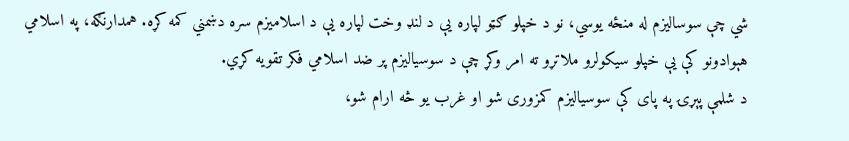شي چې سوسالیزم له منځه یوسي، نو د خپلو ګټو لپاره یې د لنډ وخت لپاره یې د اسلامیزم سره دښمني کمه کړه. همدارنګه، په اسلامي هېوادونو کې یې خپلو سیکولرو ملاتړو ته امر وکړ چې د سوسیالیزم پر ضد اسلامي فکر تقویه کړي.
د شلمې پېړۍ په پای کې سوسیالیزم کمزوری شو او غرب یو څه ارام شو،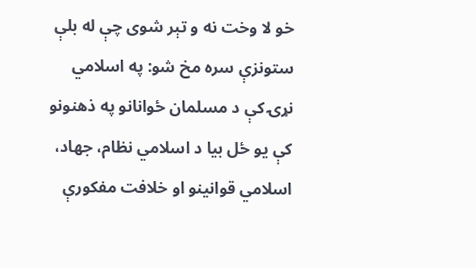خو لا وخت نه و تېر شوی چې له بلې ستونزې سره مخ شو: په اسلامي نړۍ کې د مسلمان ځوانانو په ذهنونو کې یو ځل بیا د اسلامي نظام، جهاد، اسلامي قوانینو او خلافت مفکورې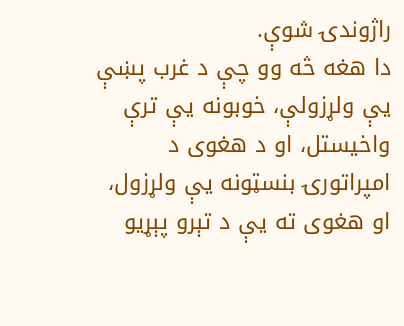راژوندۍ شوې.
دا هغه څه وو چې د غرب پښې یې ولړزولې، خوبونه یې ترې واخیستل، او د هغوی د امپراتورۍ بنسټونه یې ولړزول، او هغوی ته یې د تېرو پېړیو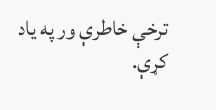ترخې خاطرې ور په یاد کړې.